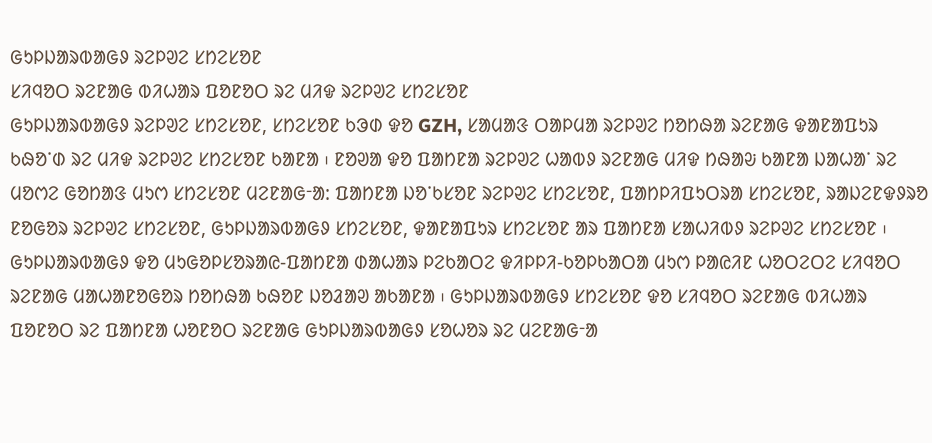ᱜᱩᱞᱡᱟᱨᱵᱟᱜᱽ ᱨᱮᱞᱣᱮ ᱥᱴᱮᱥᱚᱱ
ᱥᱤᱧᱚᱛ ᱨᱮᱱᱟᱜ ᱵᱤᱦᱟᱨ ᱯᱚᱱᱚᱛ ᱨᱮ ᱢᱤᱫ ᱨᱮᱞᱣᱮ ᱥᱴᱮᱥᱚᱱ
ᱜᱩᱞᱡᱟᱨᱵᱟᱜᱽ ᱨᱮᱞᱣᱮ ᱥᱴᱮᱥᱚᱱ, ᱥᱴᱮᱥᱚᱱ ᱠᱳᱰ ᱫᱚ GZH, ᱥᱟᱢᱟᱝ ᱛᱟᱞᱢᱟ ᱨᱮᱞᱣᱮ ᱴᱚᱴᱷᱟ ᱨᱮᱱᱟᱜ ᱫᱟᱱᱟᱯᱩᱨ ᱠᱷᱚᱸᱰ ᱨᱮ ᱢᱤᱫ ᱨᱮᱞᱣᱮ ᱥᱴᱮᱥᱚᱱ ᱠᱟᱱᱟ ᱾ ᱱᱚᱣᱟ ᱫᱚ ᱯᱟᱴᱱᱟ ᱨᱮᱞᱣᱮ ᱦᱟᱵᱽ ᱨᱮᱱᱟᱜ ᱢᱤᱫ ᱴᱷᱟᱶ ᱠᱟᱱᱟ ᱡᱟᱦᱟᱸ ᱨᱮ ᱢᱚᱬᱮ ᱜᱚᱴᱟᱝ ᱢᱩᱬ ᱥᱴᱮᱥᱚᱱ ᱢᱮᱱᱟᱜᱼᱟ: ᱯᱟᱴᱱᱟ ᱡᱚᱸᱠᱥᱚᱱ ᱨᱮᱞᱣᱮ ᱥᱴᱮᱥᱚᱱ, ᱯᱟᱴᱞᱤᱯᱩᱛᱨᱟ ᱥᱴᱮᱥᱚᱱ, ᱨᱟᱡᱮᱱᱫᱽᱨᱚ ᱱᱚᱜᱚᱨ ᱨᱮᱞᱣᱮ ᱥᱴᱮᱥᱚᱱ, ᱜᱩᱞᱡᱟᱨᱵᱟᱜᱽ ᱥᱴᱮᱥᱚᱱ, ᱫᱟᱱᱟᱯᱩᱨ ᱥᱴᱮᱥᱚᱱ ᱟᱨ ᱯᱟᱴᱱᱟ ᱥᱟᱦᱤᱵᱽ ᱨᱮᱞᱣᱮ ᱥᱴᱮᱥᱚᱱ ᱾ ᱜᱩᱞᱡᱟᱨᱵᱟᱜᱽ ᱫᱚ ᱢᱩᱜᱚᱞᱥᱚᱨᱟᱭ-ᱯᱟᱴᱱᱟ ᱰᱟᱦᱟᱨ ᱞᱮᱠᱟᱛᱮ ᱫᱤᱞᱞᱤ-ᱠᱚᱞᱠᱟᱛᱟ ᱢᱩᱬ ᱞᱟᱭᱤᱱ ᱦᱚᱛᱮᱛᱮ ᱥᱤᱧᱚᱛ ᱨᱮᱱᱟᱜ ᱢᱟᱦᱟᱱᱚᱜᱚᱨ ᱴᱚᱴᱷᱟ ᱠᱷᱚᱱ ᱡᱚᱲᱟᱣ ᱟᱠᱟᱱᱟ ᱾ ᱜᱩᱞᱡᱟᱨᱵᱟᱜᱽ ᱥᱴᱮᱥᱚᱱ ᱫᱚ ᱥᱤᱧᱚᱛ ᱨᱮᱱᱟᱜ ᱵᱤᱦᱟᱨ ᱯᱚᱱᱚᱛ ᱨᱮ ᱯᱟᱴᱱᱟ ᱦᱚᱱᱚᱛ ᱨᱮᱱᱟᱜ ᱜᱩᱞᱡᱟᱨᱵᱟᱜᱽ ᱥᱚᱦᱚᱨ ᱨᱮ ᱢᱮᱱᱟᱜᱼᱟ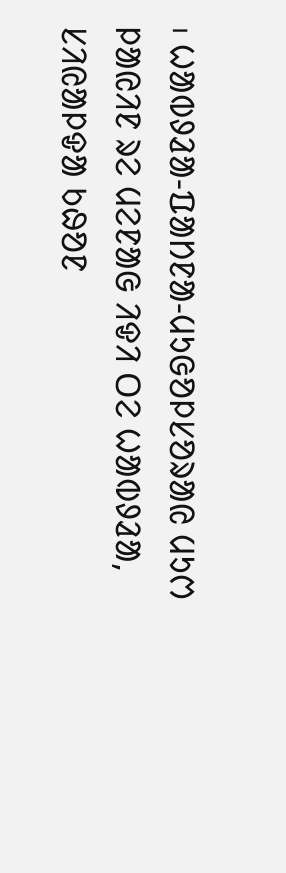᱾ ᱦᱟᱵᱽᱲᱟ-ᱯᱟᱴᱱᱟ-ᱢᱩᱜᱚᱞᱥᱚᱨᱟᱭ ᱢᱩᱬ ᱞᱟᱭᱤᱱ ᱨᱮ ᱢᱮᱱᱟᱜ ᱤᱫᱤ ᱛᱮ ᱦᱟᱵᱽᱲᱟ, ᱥᱤᱭᱟᱞᱫᱟ ᱠᱷᱚᱱ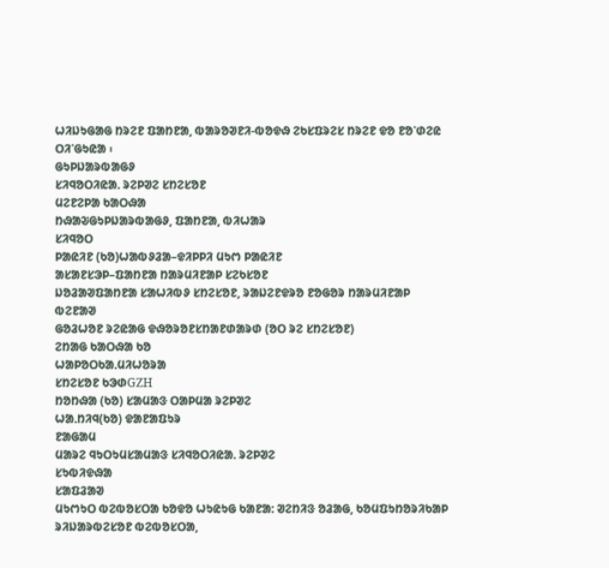ᱦᱤᱡᱩᱜᱟᱜ ᱴᱨᱮᱱ ᱯᱟᱴᱱᱟ, ᱵᱟᱨᱚᱣᱱᱤ-ᱵᱚᱫᱷ ᱮᱠᱥᱯᱨᱮᱥ ᱴᱨᱮᱱ ᱫᱚ ᱱᱚᱸᱰᱮᱭ ᱛᱤᱸᱜᱩᱭᱟ ᱾
ᱜᱩᱞᱡᱟᱨᱵᱟᱜᱽ
ᱥᱤᱧᱚᱛᱤᱭᱟᱹ ᱨᱮᱞᱣᱮ ᱥᱴᱮᱥᱚᱱ
ᱢᱮᱱᱮᱞᱟ ᱠᱟᱛᱷᱟ
ᱴᱷᱟᱶᱜᱩᱞᱡᱟᱨᱵᱟᱜᱽ, ᱯᱟᱴᱱᱟ, ᱵᱤᱦᱟᱨ
ᱥᱤᱧᱚᱛ
ᱞᱟᱭᱤᱱ (ᱠᱚ)ᱦᱟᱵᱽᱲᱟ–ᱫᱤᱞᱞᱤ ᱢᱩᱬ ᱞᱟᱭᱤᱱ
ᱟᱥᱟᱱᱥᱳᱞ–ᱯᱟᱴᱱᱟ ᱴᱟᱨᱢᱤᱱᱟᱞ ᱥᱮᱠᱥᱚᱱ
ᱡᱚᱲᱟᱣᱯᱟᱴᱱᱟ ᱥᱟᱦᱤᱵᱽ ᱥᱴᱮᱥᱚᱱ, ᱨᱟᱡᱮᱱᱫᱨᱚ ᱱᱚᱜᱚᱨ ᱴᱟᱨᱢᱤᱱᱟᱞ
ᱵᱮᱱᱟᱣ
ᱜᱚᱲᱦᱚᱱ ᱨᱮᱭᱟᱜ ᱫᱷᱚᱨᱚᱱᱥᱴᱟᱱᱰᱟᱨᱰ (ᱚᱛ ᱨᱮ ᱥᱴᱮᱥᱚᱱ)
ᱮᱴᱟᱜ ᱠᱟᱛᱷᱟ ᱠᱚ
ᱦᱟᱞᱚᱛᱠᱟᱹᱢᱤᱦᱚᱨᱟ
ᱥᱴᱮᱥᱚᱱ ᱠᱳᱰGZH
ᱴᱚᱴᱷᱟ (ᱠᱚ) ᱥᱟᱢᱟᱝ ᱛᱟᱞᱢᱟ ᱨᱮᱞᱣᱮ
ᱦᱟᱹᱴᱤᱧ(ᱠᱚ) ᱫᱟᱱᱟᱯᱩᱨ
ᱱᱟᱜᱟᱢ
ᱢᱟᱨᱮ ᱧᱩᱛᱩᱢᱥᱟᱢᱟᱝ ᱥᱤᱧᱚᱛᱤᱭᱟᱹ ᱨᱮᱞᱣᱮ
ᱥᱩᱵᱤᱫᱷᱟ
ᱥᱟᱯᱲᱟᱣ
ᱢᱩᱬᱩᱛ ᱵᱮᱵᱚᱥᱛᱟ ᱠᱚᱫᱚ ᱦᱩᱭᱩᱜ ᱠᱟᱱᱟ: ᱣᱮᱴᱤᱝ ᱚᱲᱟᱜ, ᱠᱚᱢᱯᱩᱴᱚᱨᱤᱠᱟᱞ ᱨᱤᱡᱟᱨᱵᱮᱥᱚᱱ ᱵᱮᱵᱚᱥᱛᱟ,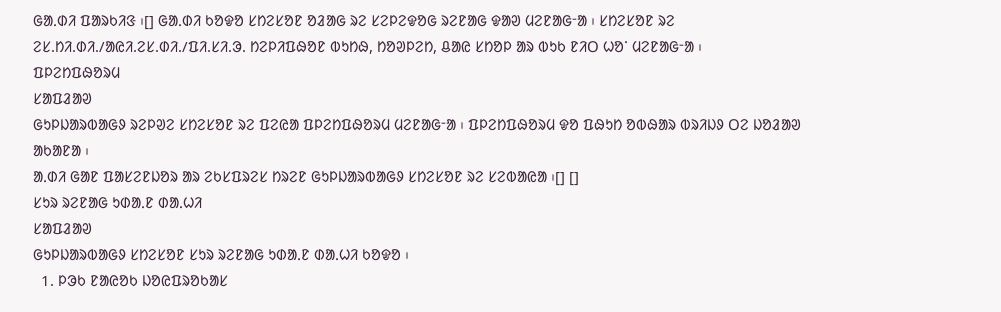ᱜᱟᱹᱰᱤ ᱯᱟᱨᱠᱤᱝ ᱾[] ᱜᱟᱹᱰᱤ ᱠᱚᱫᱚ ᱥᱴᱮᱥᱚᱱ ᱚᱲᱟᱜ ᱨᱮ ᱥᱮᱞᱮᱫᱚᱜ ᱨᱮᱱᱟᱜ ᱫᱟᱣ ᱢᱮᱱᱟᱜᱼᱟ ᱾ ᱥᱴᱮᱥᱚᱱ ᱨᱮ ᱮᱥ.ᱴᱤ.ᱰᱤ./ᱟᱭᱤ.ᱮᱥ.ᱰᱤ./ᱯᱤ.ᱥᱤ.ᱳ. ᱴᱮᱞᱤᱯᱷᱚᱱ ᱵᱩᱴᱷ, ᱴᱚᱣᱞᱮᱴ, ᱪᱟᱭ ᱥᱴᱚᱞ ᱟᱨ ᱵᱩᱠ ᱱᱤᱛ ᱦᱚᱸ ᱢᱮᱱᱟᱜᱼᱟ ᱾
ᱯᱞᱮᱴᱯᱷᱚᱨᱢ
ᱥᱟᱯᱲᱟᱣ
ᱜᱩᱞᱡᱟᱨᱵᱟᱜᱽ ᱨᱮᱞᱣᱮ ᱥᱴᱮᱥᱚᱱ ᱨᱮ ᱯᱮᱭᱟ ᱯᱞᱮᱴᱯᱷᱚᱨᱢ ᱢᱮᱱᱟᱜᱼᱟ ᱾ ᱯᱞᱮᱴᱯᱷᱚᱨᱢ ᱫᱚ ᱯᱷᱩᱴ ᱚᱵᱷᱟᱨ ᱵᱨᱤᱡᱽ ᱛᱮ ᱡᱚᱲᱟᱣ ᱟᱠᱟᱱᱟ ᱾
ᱟᱹᱰᱤ ᱜᱟᱱ ᱯᱟᱥᱮᱱᱡᱚᱨ ᱟᱨ ᱮᱠᱥᱯᱨᱮᱥ ᱴᱨᱮᱱ ᱜᱩᱞᱡᱟᱨᱵᱟᱜᱽ ᱥᱴᱮᱥᱚᱱ ᱨᱮ ᱥᱮᱵᱟᱭᱟ ᱾[] []
ᱥᱩᱨ ᱨᱮᱱᱟᱜ ᱩᱰᱟᱹᱱ ᱰᱟᱹᱦᱤ
ᱥᱟᱯᱲᱟᱣ
ᱜᱩᱞᱡᱟᱨᱵᱟᱜᱽ ᱥᱴᱮᱥᱚᱱ ᱥᱩᱨ ᱨᱮᱱᱟᱜ ᱩᱰᱟᱹᱱ ᱰᱟᱹᱦᱤ ᱠᱚᱫᱚ ᱾
  1. ᱞᱳᱠ ᱱᱟᱭᱚᱠ ᱡᱚᱭᱯᱨᱚᱠᱟᱥ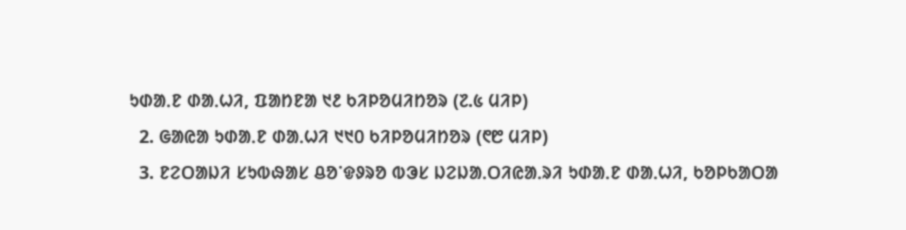ᱩᱰᱟᱹᱱ ᱰᱟᱹᱦᱤ, ᱯᱟᱴᱱᱟ ᱑᱒ ᱠᱤᱞᱚᱢᱤᱴᱚᱨ (᱗.᱕ ᱢᱤᱞ)
  2. ᱜᱟᱭᱟ ᱩᱰᱟᱹᱱ ᱰᱟᱹᱦᱤ ᱑᱑᱐ ᱠᱤᱞᱚᱢᱤᱴᱚᱨ (᱖᱘ ᱢᱤᱞ)
  3. ᱱᱮᱛᱟᱡᱤ ᱥᱩᱵᱷᱟᱥ ᱪᱚᱸᱫᱽᱨᱚ ᱵᱳᱥ ᱡᱮᱡᱟᱹᱛᱤᱭᱟᱹᱨᱤ ᱩᱰᱟᱹᱱ ᱰᱟᱹᱦᱤ, ᱠᱚᱞᱠᱟᱛᱟ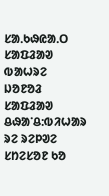ᱥᱟᱹᱠᱷᱭᱟᱹᱛ
ᱥᱟᱯᱲᱟᱣ
ᱵᱟᱦᱨᱮ ᱡᱚᱱᱚᱲ
ᱥᱟᱯᱲᱟᱣ
ᱪᱷᱟᱸᱪ:ᱵᱤᱦᱟᱨ ᱨᱮ ᱨᱮᱞᱣᱮ ᱥᱴᱮᱥᱚᱱ ᱠᱚ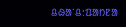ᱪᱷᱟᱸᱪ:ᱯᱟᱴᱱᱟ